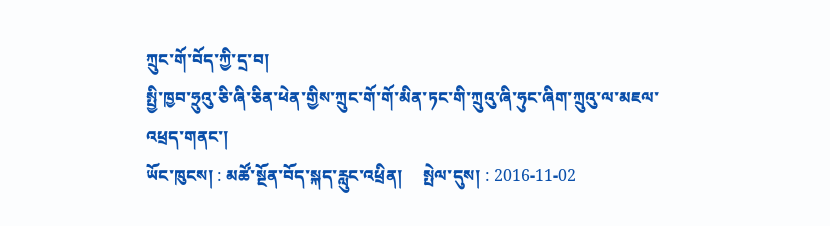ཀྲུང་གོ་བོད་ཀྱི་དྲ་བ།
སྤྱི་ཁྱབ་ཧྲུའུ་ཅི་ཞི་ཅིན་ཕེན་གྱིས་ཀྲུང་གོ་གོ་མིན་ཏང་གི་ཀྲུའུ་ཞི་ཧུང་ཞིག་ཀྲུའུ་ལ་མཇལ་འཕྲད་གནང་།
ཡོང་ཁུངས། : མཚོ་སྔོན་བོད་སྐད་རླུང་འཕྲིན།     སྤེལ་དུས། : 2016-11-02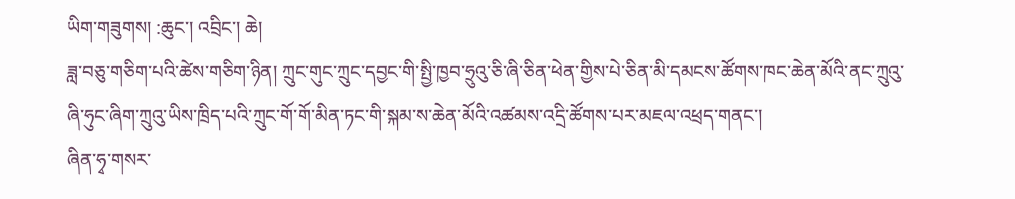ཡིག་གཟུགས། :ཆུང་། འབྲིང་། ཆེ།
ཟླ་བཅུ་གཅིག་པའི་ཚེས་གཅིག་ཉིན། ཀྲུང་གུང་ཀྲུང་དབྱང་གི་སྤྱི་ཁྱབ་ཧྲུའུ་ཅི་ཞི་ཅིན་ཕེན་གྱིས་པེ་ཅིན་མི་དམངས་ཚོགས་ཁང་ཆེན་མོའི་ནང་ཀྲུའུ་ཞི་ཧུང་ཞིག་ཀྲུའུ་ཡིས་ཁྲིད་པའི་ཀྲུང་གོ་གོ་མིན་ཏང་གི་སྐམ་ས་ཆེན་མོའི་འཚམས་འདྲི་ཚོགས་པར་མཇལ་འཕྲད་གནང་།
ཞིན་ཧྭ་གསར་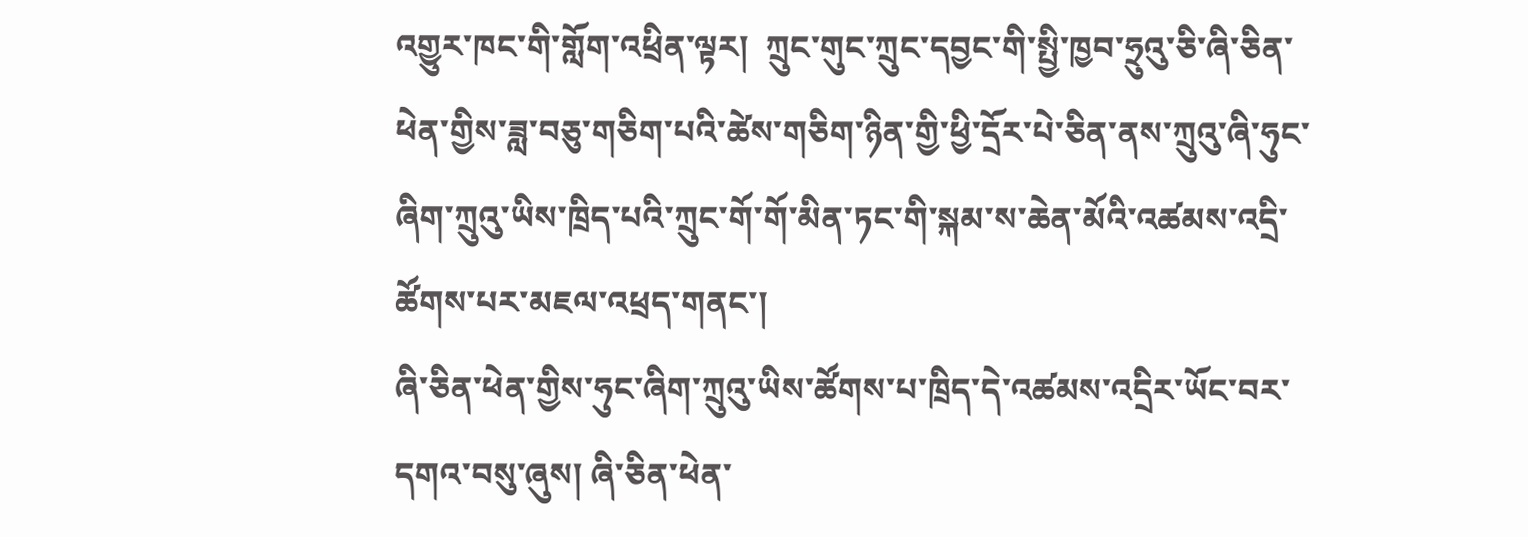འགྱུར་ཁང་གི་གློག་འཕྲིན་ལྟར།  ཀྲུང་གུང་ཀྲུང་དབྱང་གི་སྤྱི་ཁྱབ་ཧྲུའུ་ཅི་ཞི་ཅིན་ཕེན་གྱིས་ཟླ་བཅུ་གཅིག་པའི་ཚེས་གཅིག་ཉིན་གྱི་ཕྱི་དྲོར་པེ་ཅིན་ནས་ཀྲུའུ་ཞི་ཧུང་ཞིག་ཀྲུའུ་ཡིས་ཁྲིད་པའི་ཀྲུང་གོ་གོ་མིན་ཏང་གི་སྐམ་ས་ཆེན་མོའི་འཚམས་འདྲི་ཚོགས་པར་མཇལ་འཕྲད་གནང་།
ཞི་ཅིན་ཕེན་གྱིས་ཧུང་ཞིག་ཀྲུའུ་ཡིས་ཚོགས་པ་ཁྲིད་དེ་འཚམས་འདྲིར་ཡོང་བར་དགའ་བསུ་ཞུས། ཞི་ཅིན་ཕེན་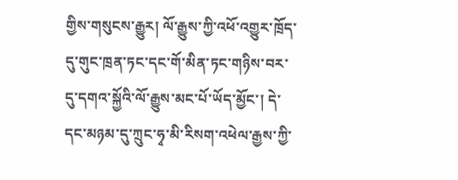གྱིས་གསུངས་རྒྱུར། ལོ་རྒྱུས་ཀྱི་འཕོ་འགྱུར་ཁྲོད་དུ་གུང་ཁྲན་ཏང་དང་གོ་མིན་ཏང་གཉིས་བར་དུ་དགའ་སྐྱོའི་ལོ་རྒྱུས་མང་པོ་ཡོད་མྱོང་། དེ་དང་མཉམ་དུ་ཀྲུང་ཧྭ་མི་རིསག་འཕེལ་རྒྱས་ཀྱི་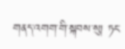གནད་འགག་གི་སྐབས་སུ། ཏང་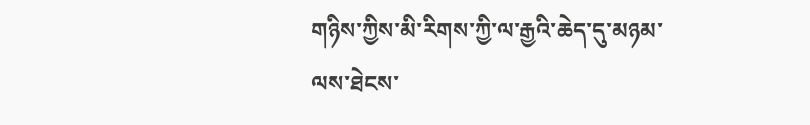གཉིས་ཀྱིས་མི་རིགས་ཀྱི་ལ་རྒྱའི་ཆེད་དུ་མཉམ་ལས་ཐེངས་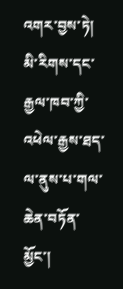འགར་བྱས་ཏེ། མི་རིགས་དང་རྒྱལ་ཁབ་ཀྱི་འཕེལ་རྒྱས་ཐད་ལ་ནུས་པ་གལ་ཆེན་བཏོན་མྱོང་།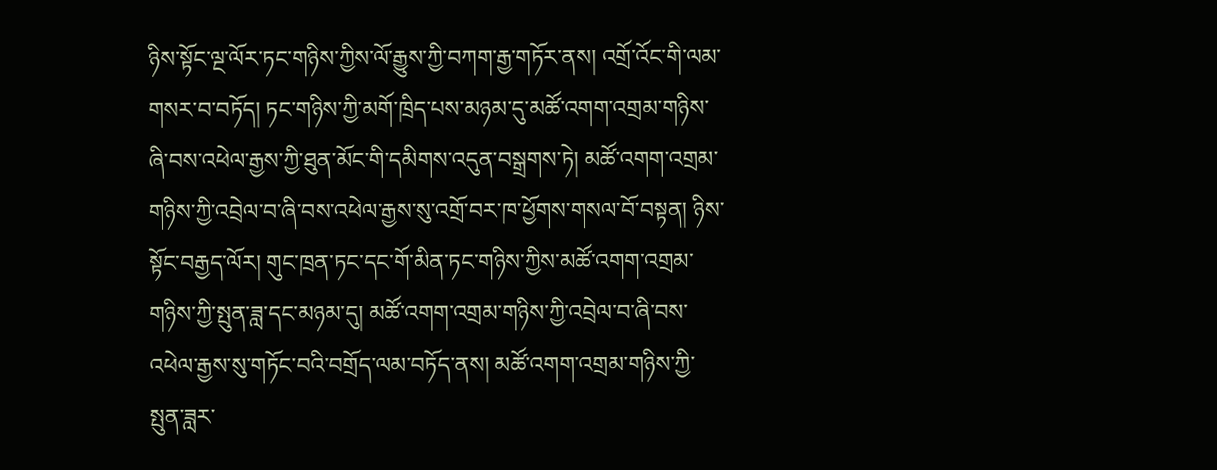ཉིས་སྟོང་ལྔ་ལོར་ཏང་གཉིས་ཀྱིས་ལོ་རྒྱུས་ཀྱི་བཀག་རྒྱ་གཏོར་ནས། འགྲོ་འོང་གི་ལམ་གསར་བ་བཏོད། ཏང་གཉིས་ཀྱི་མགོ་ཁྲིད་པས་མཉམ་དུ་མཚོ་འགག་འགྲམ་གཉིས་ཞི་བས་འཕེལ་རྒྱས་ཀྱི་ཐུན་མོང་གི་དམིགས་འདུན་བསྒྲགས་ཏེ། མཚོ་འགག་འགྲམ་གཉིས་ཀྱི་འབྲེལ་བ་ཞི་བས་འཕེལ་རྒྱས་སུ་འགྲོ་བར་ཁ་ཕྱོགས་གསལ་བོ་བསྟན། ཉིས་སྟོང་བརྒྱད་ལོར། གུང་ཁྲན་ཏང་དང་གོ་མིན་ཏང་གཉིས་ཀྱིས་མཚོ་འགག་འགྲམ་གཉིས་ཀྱི་སྤུན་ཟླ་དང་མཉམ་དུ། མཚོ་འགག་འགྲམ་གཉིས་ཀྱི་འབྲེལ་བ་ཞི་བས་འཕེལ་རྒྱས་སུ་གཏོང་བའི་བགྲོད་ལམ་བཏོད་ནས། མཚོ་འགག་འགྲམ་གཉིས་ཀྱི་སྤུན་ཟླར་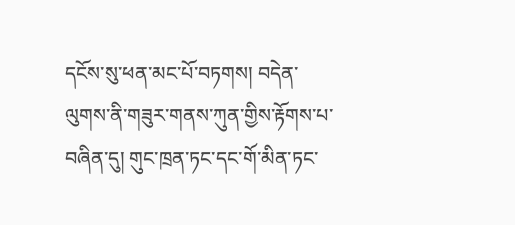དངོས་སུ་ཕན་མང་པོ་བཏགས། བདེན་ལུགས་ནི་གཟུར་གནས་ཀུན་གྱིས་རྟོགས་པ་བཞིན་དུ། གུང་ཁྲན་ཏང་དང་གོ་མིན་ཏང་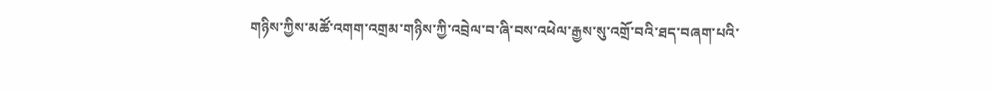གཉིས་ཀྱིས་མཚོ་འགག་འགྲམ་གཉིས་ཀྱི་འབྲེལ་བ་ཞི་བས་འཕེལ་རྒྱས་སུ་འགྲོ་བའི་ཐད་བཞག་པའི་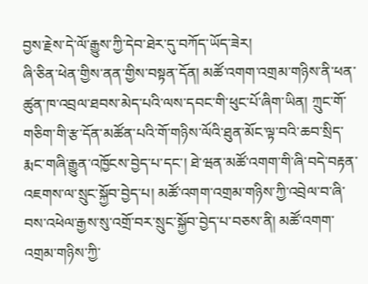བྱས་རྗེས་དེ་ལོ་རྒྱུས་ཀྱི་དེབ་ཐེར་དུ་བཀོད་ཡོད་ཟེར།
ཞི་ཅིན་ཕེན་གྱིས་ནན་གྱིས་བསྟན་དོན། མཚོ་འགག་འགྲམ་གཉིས་ནི་ཕན་ཚུན་ཁ་འབྲལ་ཐབས་མེད་པའི་ལས་དབང་གི་ཕུང་པོ་ཞིག་ཡིན། ཀྲུང་གོ་གཅིག་གི་རྩ་དོན་མཚོན་པའི་གོ་གཉིས་ལོའི་ཐུན་མོང་ལྟ་བའི་ཆབ་སྲིད་རྨང་གཞི་རྒྱུན་འཁྱོངས་བྱེད་པ་དང་། ཐེ་ཝན་མཚོ་འགག་གི་ཞི་བདེ་བརྟན་འཇགས་ལ་སྲུང་སྐྱོབ་བྱེད་པ། མཚོ་འགག་འགྲམ་གཉིས་ཀྱི་འབྲེལ་བ་ཞི་བས་འཕེལ་རྒྱས་སུ་འགྲོ་བར་སྲུང་སྐྱོབ་བྱེད་པ་བཅས་ནི། མཚོ་འགག་འགྲམ་གཉིས་ཀྱི་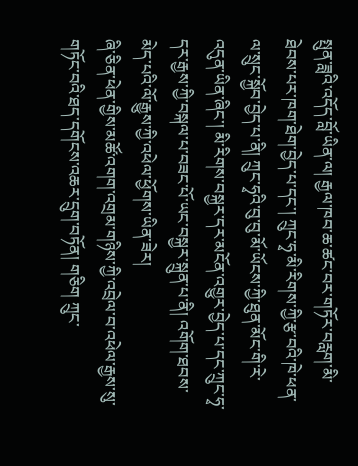སྤུན་ཟླའི་འདོད་བློ་ཡིན་ལ། རྒྱལ་ཁབ་ཆ་ཚང་བར་གཏོར་བརླག་མི་ཐེབས་པར་ཁག་ཐེག་བྱེད་པ་དང་། ཀྲུང་ཧྭ་མི་རིགས་ཀྱི་རྩ་བའི་ཁེ་ཕན་ལ་སྲུང་སྐྱོབ་བྱེད་པ་ནི། ཀྲུང་ཧྭའི་བུ་བུ་མོ་ཡོངས་ཀྱི་ཐུན་མོང་གི་རེ་འདུན་ཡིན་ཞིང་། མི་རིགས་བསྐྱར་དར་མངོན་འགྱུར་བྱེད་པ་དང་ཀྲུང་ཧྭ་དར་རྒྱས་ཀྱི་བསྐལ་པ་བཟང་པོ་ཡང་བསྐྱར་སྐྲུན་པ་ནི། འགོག་ཐབས་མེད་པའི་ལོ་རྒྱུས་ཀྱི་འཕེལ་ཕྱོགས་ཡིན་ཟེར།
ཞི་ཅིན་ཕེན་གྱིས་མཚོ་འགག་འགྲམ་གཉིས་ཀྱི་འབྲེལ་བ་འཕེལ་རྒྱས་སུ་གཏོང་བའི་ཐད་དགོངས་འཆར་དྲུག་བཏོན། གཅིག ཀྲུང་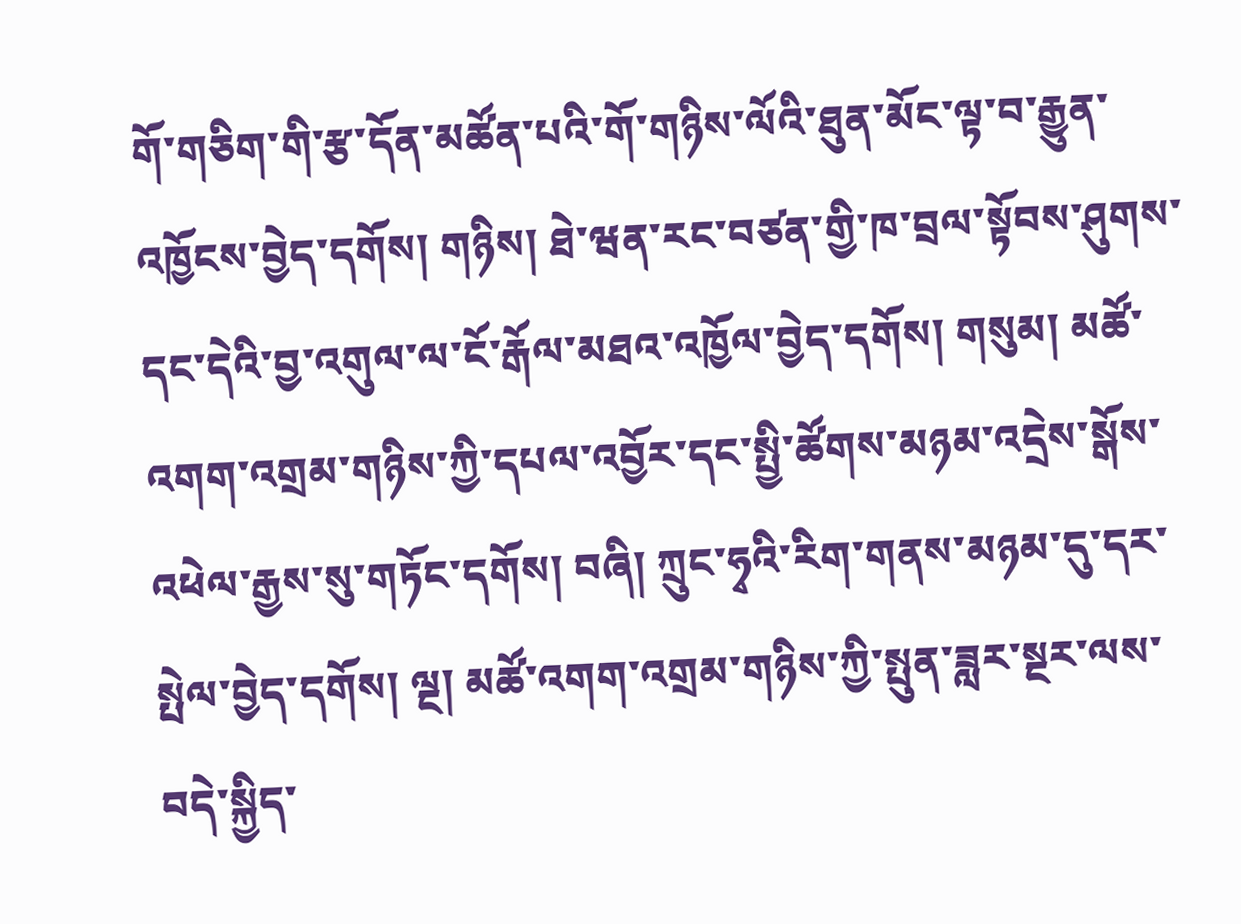གོ་གཅིག་གི་རྩ་དོན་མཚོན་པའི་གོ་གཉིས་ལོའི་ཐུན་མོང་ལྟ་བ་རྒྱུན་འཁྱོངས་བྱེད་དགོས། གཉིས། ཐེ་ཝན་རང་བཙན་གྱི་ཁ་བྲལ་སྟོབས་ཤུགས་དང་དེའི་བྱ་འགུལ་ལ་ངོ་རྒོལ་མཐའ་འཁྱོལ་བྱེད་དགོས། གསུམ། མཚོ་འགག་འགྲམ་གཉིས་ཀྱི་དཔལ་འབྱོར་དང་སྤྱི་ཚོགས་མཉམ་འདྲེས་སྒོས་འཕེལ་རྒྱས་སུ་གཏོང་དགོས། བཞི། ཀྲུང་ཧྭའི་རིག་གནས་མཉམ་དུ་དར་སྤེལ་བྱེད་དགོས། ལྔ། མཚོ་འགག་འགྲམ་གཉིས་ཀྱི་སྤུན་ཟླར་སྔར་ལས་བདེ་སྐྱིད་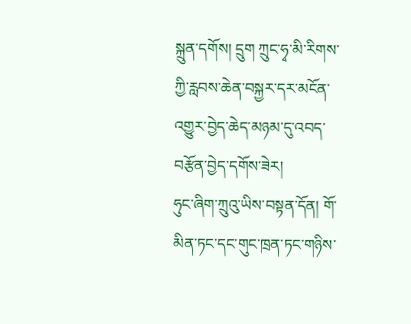སྐྲུན་དགོས། དྲུག ཀྲུང་ཧྭ་མི་རིགས་ཀྱི་རླབས་ཆེན་བསྐྱར་དར་མངོན་འགྱུར་བྱེད་ཆེད་མཉམ་དུ་འབད་བརྩོན་བྱེད་དགོས་ཟེར།
ཧུང་ཞིག་ཀྲུའུ་ཡིས་བསྟན་དོན། གོ་མིན་ཏང་དང་གུང་ཁྲན་ཏང་གཉིས་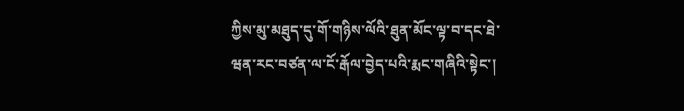ཀྱིས་མུ་མཐུད་དུ་གོ་གཉིས་ལོའི་ཐུན་མོང་ལྟ་བ་དང་ཐེ་ཝན་རང་བཙན་ལ་ངོ་རྒོལ་བྱེད་པའི་རྨང་གཞིའི་སྟེང་།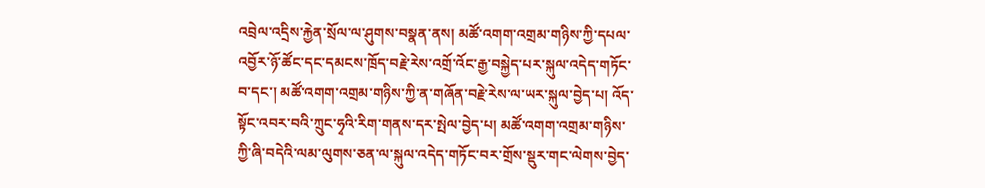འབྲེལ་འདྲིས་རྐྱེན་སྲོལ་ལ་ཤུགས་བསྣན་ནས། མཚོ་འགག་འགྲམ་གཉིས་ཀྱི་དཔལ་འབྱོར་ཉོ་ཚོང་དང་དམངས་ཁྲོད་བརྗེ་རེས་འགྲོ་འོང་རྒྱ་བསྐྱེད་པར་སྐུལ་འདེད་གཏོང་བ་དང་། མཚོ་འགག་འགྲམ་གཉིས་ཀྱི་ན་གཞོན་བརྗེ་རེས་ལ་ཡར་སྐུལ་བྱེད་པ། འོད་སྟོང་འབར་བའི་ཀྲུང་ཧྭའི་རིག་གནས་དར་སྤེལ་བྱེད་པ། མཚོ་འགག་འགྲམ་གཉིས་ཀྱི་ཞི་བདེའི་ལམ་ལུགས་ཅན་ལ་སྐུལ་འདེད་གཏོང་བར་གྲོས་སྡུར་གང་ལེགས་བྱེད་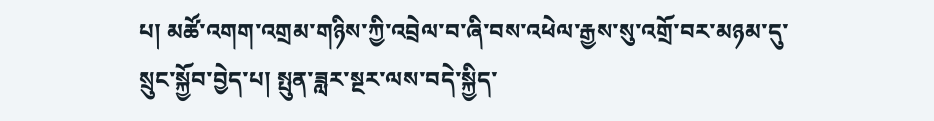པ། མཚོ་འགག་འགྲམ་གཉིས་ཀྱི་འབྲེལ་བ་ཞི་བས་འཕེལ་རྒྱས་སུ་འགྲོ་བར་མཉམ་དུ་སྲུང་སྐྱོབ་བྱེད་པ། སྤུན་ཟླར་སྔར་ལས་བདེ་སྐྱིད་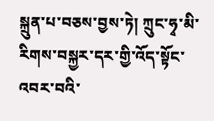སྐྲུན་པ་བཅས་བྱས་ཏེ། ཀྲུང་ཧྭ་མི་རིགས་བསྐྱར་དར་གྱི་འོད་སྟོང་འབར་བའི་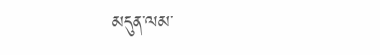མདུན་ལམ་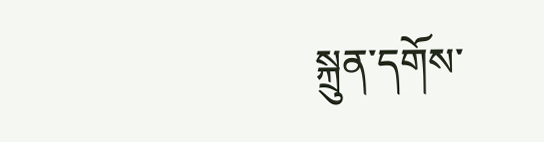སྐྲུན་དགོས་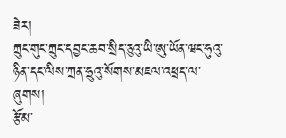ཟེར།
ཀྲུང་གུང་ཀྲུང་དབྱང་ཆབ་སྲིད་ཅུའུ་ཡི་ཨུ་ཡོན་ཝང་ཧུའུ་ཉིན་དང་ལིས་ཀྲན་ཧྲུའུ་སོགས་མཇལ་འཕྲད་ལ་ཞུགས།
རྩོམ་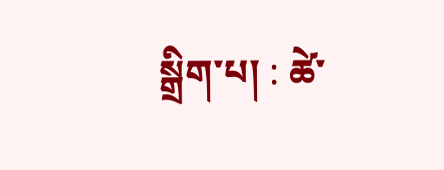སྒྲིག་པ། : ཚེ་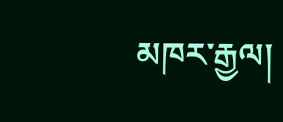མཁར་རྒྱལ།